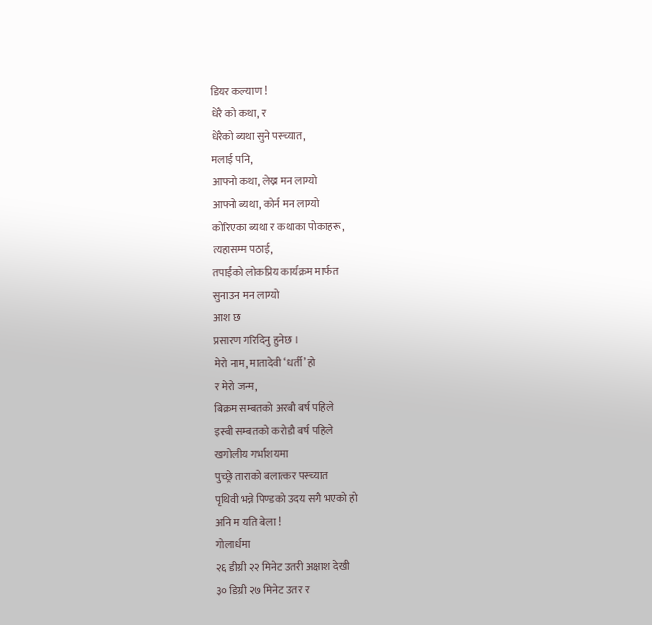डियर कल्याण !
धेरै को कथा, र
धेरैको ब्यथा सुने पस्च्यात,
मलाई पनि,
आफ्नो कथा, लेख्न मन लाग्यो
आफ्नो ब्यथा, कोर्न मन लाग्यो
कोरिएका ब्यथा र कथाका पोकाहरू,
त्यहासम्म पठाई,
तपाईंको लोकप्रिय कार्यक्रम मार्फत
सुनाउन मन लाग्यो
आश छ
प्रसारण गरिदिनु हुनेछ ।
मेरो नाम, मातादेवी ‘धर्ती’ हो
र मेरो जन्म,
बिक्रम सम्बतको अरबौ बर्ष पहिले
इस्बी सम्बतको करोडौ बर्ष पहिले
खगोलीय गर्भाशयमा
पुच्छ्रे ताराको बलात्कर पस्च्यात
पृथिवी भन्ने पिण्डको उदय सगै भएको हो
अनि म यति बेला !
गोलार्धमा
२६ डीग्री २२ मिनेट उतरी अक्षाश देखी
३० डिग्री २७ मिनेट उतर र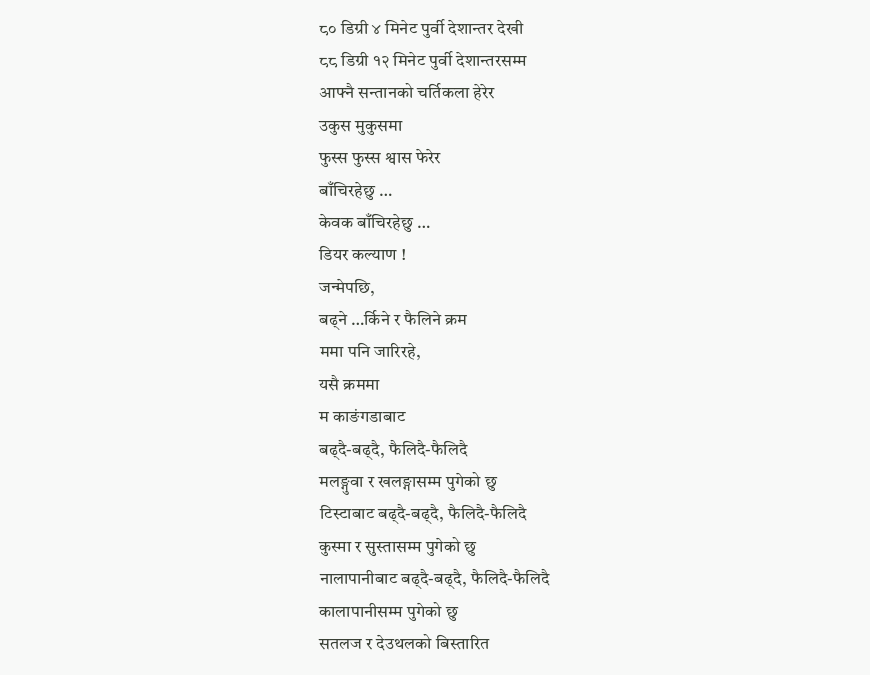८० डिग्री ४ मिनेट पुर्वी देशान्तर देखी
८८ डिग्री १२ मिनेट पुर्वी देशान्तरसम्म
आफ्नै सन्तानको चर्तिकला हेरेर
उकुस मुकुसमा
फुस्स फुस्स श्वास फेरेर
बाँचिरहेछु …
केवक बाँचिरहेछु …
डियर कल्याण !
जन्मेपछि,
बढ्ने …र्किने र फैलिने क्रम
ममा पनि जारिरहे,
यसै क्रममा
म काङंगडाबाट
बढ्दै-बढ्दै, फैलिदै-फैलिदै
मलङ्गुवा र खलङ्गासम्म पुगेको छु
टिस्टाबाट बढ्दै-बढ्दै, फैलिदै-फैलिदै
कुस्मा र सुस्तासम्म पुगेको छु
नालापानीबाट बढ्दै-बढ्दै, फैलिदै-फैलिदै
कालापानीसम्म पुगेको छु
सतलज र देउथलको बिस्तारित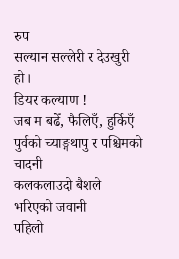रुप
सल्यान सल्लेरी र देउखुरी हो।
डियर कल्याण !
जब म बढेँ, फैलिएँ, हुर्किएँ
पुर्वको च्याङ्गथापु र पश्चिमको चादनी
कलकलाउदो बैशले भरिएको जवानी
पहिलो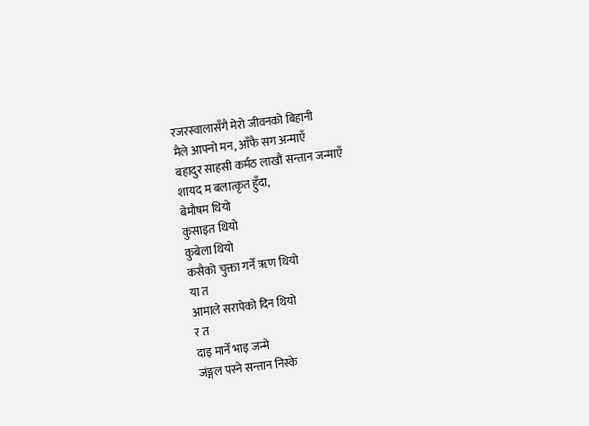रजरस्वालासँगै मेरो जीवनको बिहानी
मैले आफ्नो मन, आँफै सग अन्माएँ
बहादुर साहसी कर्मठ लाखौं सन्तान जन्माएँ
शायद म बलात्कृत हुँदा,
बेमौषम थियो
कुसाइत थियो
कुबेला थियो
कसैको चुक्ता गर्ने ॠण थियो
या त
आमाले सरापेको दिन थियो
र त
दाइ मार्ने भाइ जन्मे
जंङ्गल पस्ने सन्तान निस्के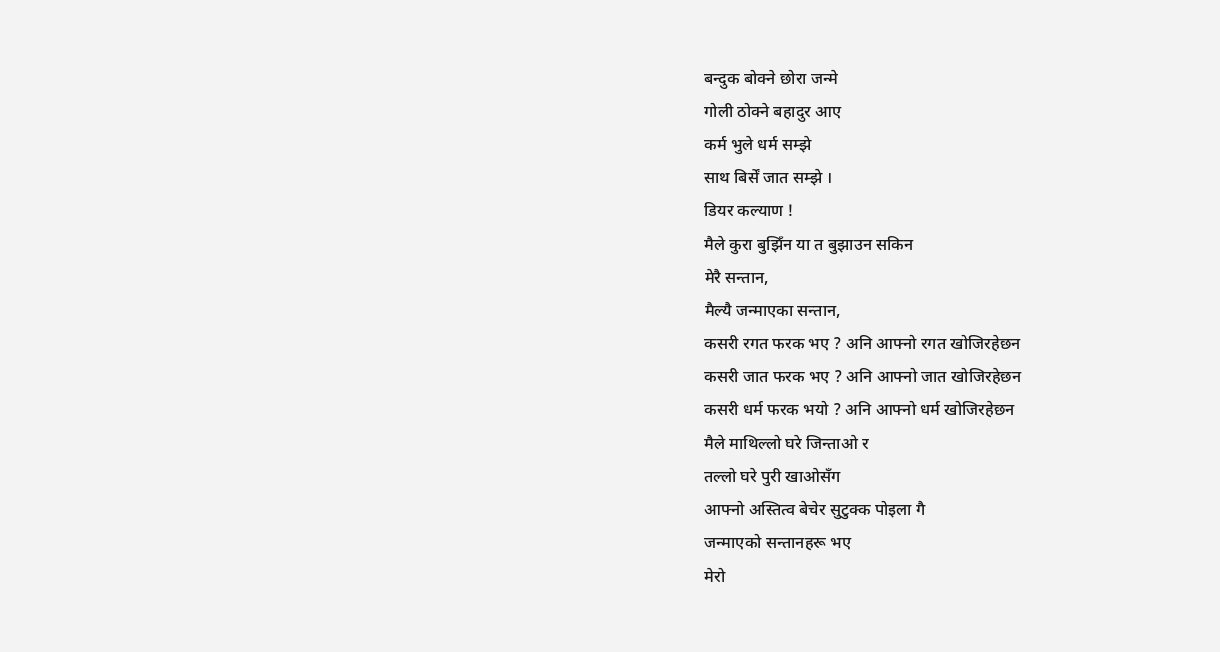बन्दुक बोक्ने छोरा जन्मे
गोली ठोक्ने बहादुर आए
कर्म भुले धर्म सम्झे
साथ बिर्सें जात सम्झे ।
डियर कल्याण !
मैले कुरा बुझिँन या त बुझाउन सकिन
मेरै सन्तान,
मैल्यै जन्माएका सन्तान,
कसरी रगत फरक भए ? अनि आफ्नो रगत खोजिरहेछन
कसरी जात फरक भए ? अनि आफ्नो जात खोजिरहेछन
कसरी धर्म फरक भयो ? अनि आफ्नो धर्म खोजिरहेछन
मैले माथिल्लो घरे जिन्ताओ र
तल्लो घरे पुरी खाओसँग
आफ्नो अस्तित्व बेचेर सुटुक्क पोइला गै
जन्माएको सन्तानहरू भए
मेरो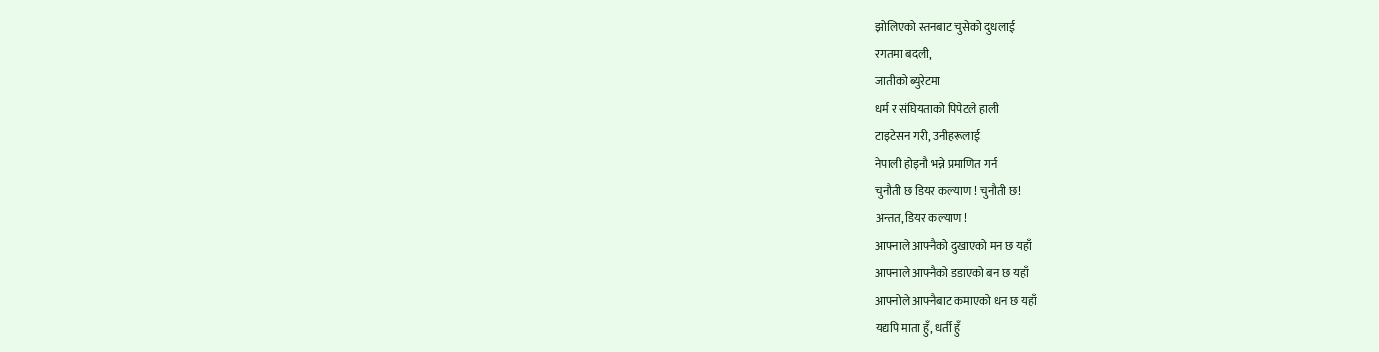झोलिएको स्तनबाट चुसेको दुधलाई
रगतमा बदली,
जातीको ब्युरेटमा
धर्म र संघियताको पिपेटले हाली
टाइटेसन गरी, उनीहरूलाई
नेपाली होइनौ भन्ने प्रमाणित गर्न
चुनौती छ डियर कल्याण ! चुनौती छ!
अन्तत, डियर कल्याण !
आफ्नाले आफ्नैको दुखाएको मन छ यहाँ
आफ्नाले आफ्नैको डडाएको बन छ यहाँ
आफ्नोले आफ्नैबाट कमाएको धन छ यहाँ
यद्यपि माता हुँ, धर्ती हुँ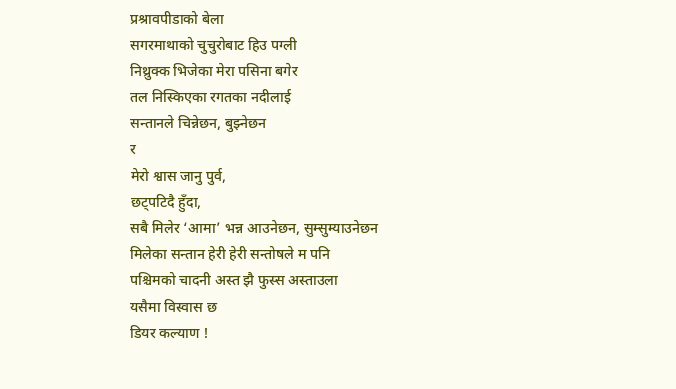प्रश्रावपीडाको बेला
सगरमाथाको चुचुरोबाट हिउ पग्ली
निथ्रुक्क भिजेका मेरा पसिना बगेर
तल निस्किएका रगतका नदीलाई
सन्तानले चिन्नेछन, बुझ्नेछन
र
मेरो श्वास जानु पुर्व,
छट्पटिदै हुँदा,
सबै मिलेर ‘आमा’ भन्न आउनेछन, सुम्सुम्याउनेछन
मिलेका सन्तान हेरी हेरी सन्तोषले म पनि
पश्चिमको चादनी अस्त झै फुस्स अस्ताउला
यसैमा विस्वास छ
डियर कल्याण !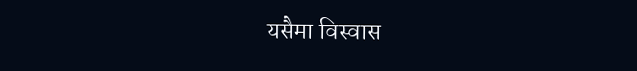यसैमा विस्वास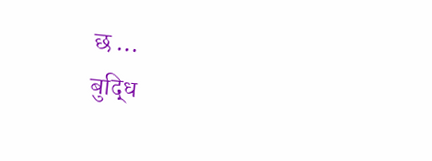छ …
बुद्धि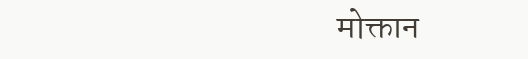मोक्तान